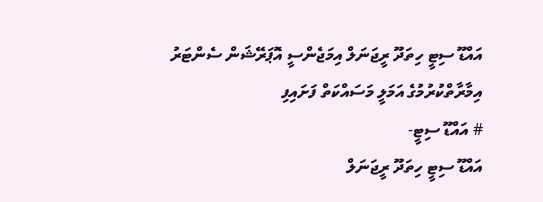އައްޑޫ ސިޓީ ހިތަދޫ ރީޖަނަލް އިމަޖެންސީ އޮޕަރޭޝަން ސެންޓަރު އިމާރާތްކުރުމުގެ އަމަލީ މަސައްކަތް ފަށައިފި
# އައްޑޫ ސިޓީ-
އައްޑޫ ސިޓީ ހިތަދޫ ރީޖަނަލް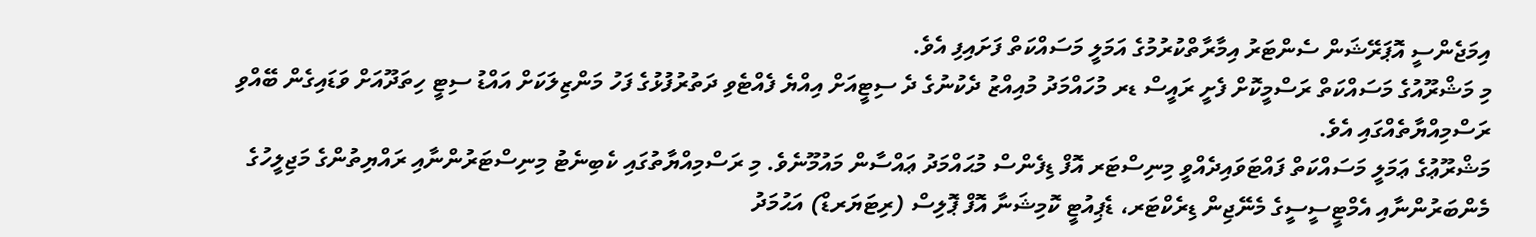އިމަޖެންސީ އޮޕަރޭޝަން ސެންޓަރު އިމާރާތްކުރުމުގެ އަމަލީ މަސައްކަތް ފަށައިފި އެވެ.
މި މަޝްރޫއުގެ މަސައްކަތް ރަސްމީކޮށް ފެށީ ރައީސް ޑރ މުހައްމަދު މުއިއްޒު ދެކުނުގެ ދެ ސިޓީއަށް އިއްޔެ ފެއްޓެވި ދަތުރުފުޅުގެ ފަހު މަންޒިލަކަށް އައްޑު ސިޓީ ހިތަދޫއަށް ވަޑައިގެން ބޭއްވި ރަސްމިއްޔާތެއްގައި އެވެ.
މަޝްރޫޢުގެ ޢަމަލީ މަސައްކަތް ފައްޓަވައިދެއްވީ މިނިސްޓަރ އޮފް ޑިފެންސް މުޙައްމަދު ޢައްސާން މައުމޫނެވެ. މި ރަސްމިއްޔާތުގައި ކެބިނެޓު މިނިސްޓަރުންނާއި ރައްޔިތުންގެ މަޖިލީހުގެ މެންބަރުންނާއި އެމްޓީސީސީގެ މެނޭޖިން ޑިރެކްޓަރ، ޑެޕިއުޓީ ކޮމިޝަނާ އޮފް ޕޮލިސް (ރިޓަޔަރޑް) އަޙުމަދު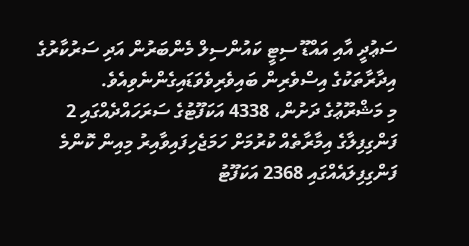ސަޢުދީ އާއި އައްޑޫ ސިޓީ ކައުންސިލް މެންބަރުން އަދި ސަރުކާރުގެ އިދާރާތަކުގެ އިސްވެރިން ބައިވެރިވެވަޑައިގެންނެވިއެވެ.
މި މަޝްރޫޢުގެ ދަށުން، 4338 އަކަފޫޓުގެ ސަރަހައްދެއްގައި 2 ފަންގިފިލާގެ އިމާރާތެއް ކުރުމަށް ހަމަޖެހިފައިވާއިރު މިއިން ކޮންމެ ފަންގިފިލައެއްގައި 2368 އަކަފޫޓު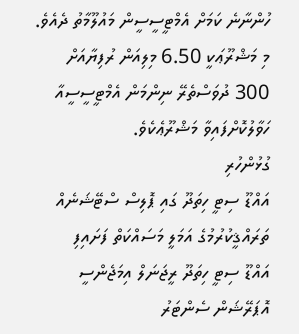ހުންނާނެ ކަމަށް އެމްޓީސީސީން މައުލޫމާތު ދެއެވެ.
މި މަޝްރޫޢަކީ 6.50 މިލިއަން ރުފިޔާއަށް 300 ދުވަސްތެރޭ ނިންމަން އެމްޓީސީސީއާ ހަވާލުކޮށްފައިވާ މަޝްރޫޢެކެވެ.
ގުޅުންހުރި
އައްޑޫ ސިޓީ ހިތަދޫ ގައި ޕޮލިސް ސްޓޭޝަނެއް ތަރައްޤީކުރުމުގެ އަމަލީ މަސައްކަތް ފަށައިފި
އައްޑޫ ސިޓީ ހިތަދޫ ރީޖަނަލް އިމަޖެންސީ އޮޕަރޭޝަން ސެންޓަރު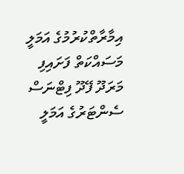އިމާރާތްކުރުމުގެ އަމަލީ މަސައްކަތް ފަށައިފި
މަރަދޫ ފޭދޫ ފިޓްނަސް ސެންޓަރުގެ އަމަލީ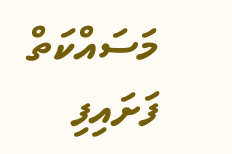މަސައްކަތް ފަށައިފި